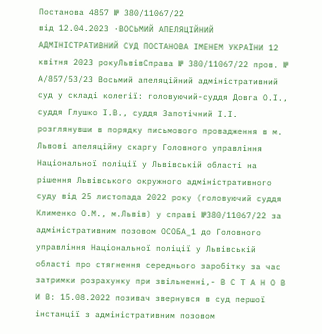Постанова 4857 № 380/11067/22
від 12.04.2023 ·ВОСЬМИЙ АПЕЛЯЦІЙНИЙ АДМІНІСТРАТИВНИЙ СУД ПОСТАНОВА ІМЕНЕМ УКРАЇНИ 12 квітня 2023 рокуЛьвівСправа № 380/11067/22 пров. № А/857/53/23 Восьмий апеляційний адміністративний суд у складі колегії: головуючий-суддя Довга О.І., суддя Глушко І.В., суддя Запотічний І.І. розглянувши в порядку письмового провадження в м. Львові апеляційну скаргу Головного управління Національної поліції у Львівській області на рішення Львівського окружного адміністративного суду від 25 листопада 2022 року (головуючий суддя Клименко О.М., м.Львів) у справі №380/11067/22 за адміністративним позовом ОСОБА_1 до Головного управління Національної поліції у Львівській області про стягнення середнього заробітку за час затримки розрахунку при звільненні,- В С Т А Н О В И В: 15.08.2022 позивач звернувся в суд першої інстанції з адміністративним позовом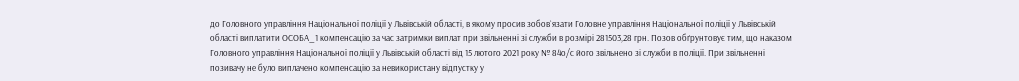до Головного управління Національної поліції у Львівській області, в якому просив зобов`язати Головне управління Національної поліції у Львівській області виплатити ОСОБА_1 компенсацію за час затримки виплат при звільненні зі служби в розмірі 281503,28 грн. Позов обґрунтовує тим, що наказом Головного управління Національної поліції у Львівській області від 15 лютого 2021 року № 84о/с його звільнено зі служби в поліції. При звільненні позивачу не було виплачено компенсацію за невикористану відпустку у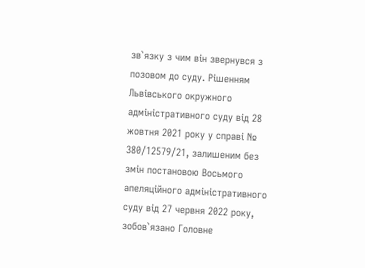зв`язку з чим він звернувся з позовом до суду. Рішенням Львівського окружного адміністративного суду від 28 жовтня 2021 року у справі № 380/12579/21, залишеним без змін постановою Восьмого апеляційного адміністративного суду від 27 червня 2022 року, зобов`язано Головне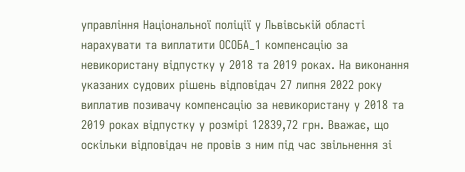управління Національної поліції у Львівській області нарахувати та виплатити ОСОБА_1 компенсацію за невикористану відпустку у 2018 та 2019 роках. На виконання указаних судових рішень відповідач 27 липня 2022 року виплатив позивачу компенсацію за невикористану у 2018 та 2019 роках відпустку у розмірі 12839,72 грн. Вважає, що оскільки відповідач не провів з ним під час звільнення зі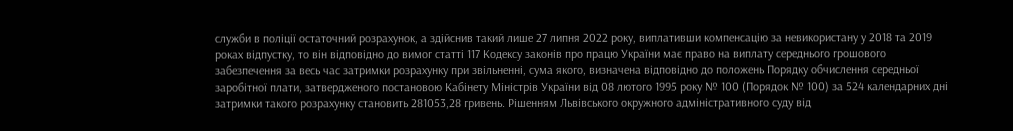служби в поліції остаточний розрахунок, а здійснив такий лише 27 липня 2022 року, виплативши компенсацію за невикористану у 2018 та 2019 роках відпустку, то він відповідно до вимог статті 117 Кодексу законів про працю України має право на виплату середнього грошового забезпечення за весь час затримки розрахунку при звільненні, сума якого, визначена відповідно до положень Порядку обчислення середньої заробітної плати, затвердженого постановою Кабінету Міністрів України від 08 лютого 1995 року № 100 (Порядок № 100) за 524 календарних дні затримки такого розрахунку становить 281053,28 гривень. Рішенням Львівського окружного адміністративного суду від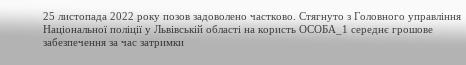25 листопада 2022 року позов задоволено частково. Стягнуто з Головного управління Національної поліції у Львівській області на користь ОСОБА_1 середнє грошове забезпечення за час затримки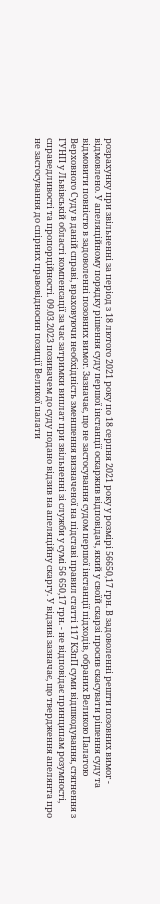розрахунку при звільненні за період з 18 лютого 2021 року по 18 серпня 2021 року у розмірі 56650,17 грн. В задоволенні решти позовних вимог - відмовлено. У апеляційному порядку рішення суду першої інстанції оскаржив відповідач, який у своїй скарзі просив скасувати рішення суду та відмовити повністю в задоволенні позовних вимог. Зазначає, що не застосування судом першої інстанції підходів, обраних Великою Палатою Верховного Суду в даній справі, враховуючи необхідність зменшення визначеної на підставі правил статті 117 КЗпП суми відшкодування, стягнення з ГУНП у Львівській області компенсації за час затримки виплат при звільненні зі служби у сумі 56 650,17 грн. - не відповідає принципам розумності, справедливості та пропорційності. 09.03.2023 позивачем до суду подано відзив на апеляційну скаргу. У відзиві зазначає, що твердження апелянта про не застосування до спірних правовідносин позиції Великої палати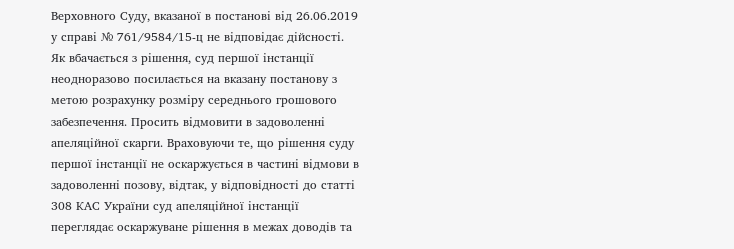Верховного Суду, вказаної в постанові від 26.06.2019 у справі № 761/9584/15-ц не відповідає дійсності. Як вбачається з рішення, суд першої інстанції неодноразово посилається на вказану постанову з метою розрахунку розміру середнього грошового забезпечення. Просить відмовити в задоволенні апеляційної скарги. Враховуючи те, що рішення суду першої інстанції не оскаржується в частині відмови в задоволенні позову, відтак, у відповідності до статті 308 КАС України суд апеляційної інстанції переглядає оскаржуване рішення в межах доводів та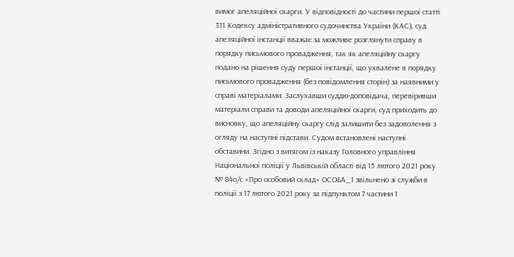вимог апеляційної скарги. У відповідності до частини першої статті 311 Кодексу адміністративного судочинства України (КАС), суд апеляційної інстанції вважає за можливе розглянути справу в порядку письмового провадження, так як апеляційну скаргу подано на рішення суду першої інстанції, що ухвалене в порядку письмового провадження (без повідомлення сторін) за наявними у справі матеріалами. Заслухавши суддю-доповідача, перевіривши матеріали справи та доводи апеляційної скарги, суд приходить до висновку, що апеляційну скаргу слід залишити без задоволення з огляду на наступні підстави. Судом встановлені наступні обставини. Згідно з витягом із наказу Головного управління Національної поліції у Львівській області від 15 лютого 2021 року № 84о/с «Про особовий склад» ОСОБА_1 звільнено зі служби в поліції з 17 лютого 2021 року за підпунктом 7 частини 1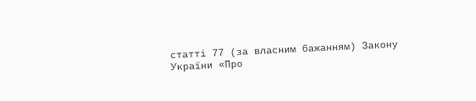статті 77 (за власним бажанням) Закону України «Про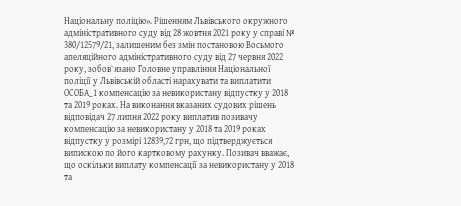Національну поліцію». Рішенням Львівського окружного адміністративного суду від 28 жовтня 2021 року у справі № 380/12579/21, залишеним без змін постановою Восьмого апеляційного адміністративного суду від 27 червня 2022 року, зобов`язано Головне управління Національної поліції у Львівській області нарахувати та виплатити ОСОБА_1 компенсацію за невикористану відпустку у 2018 та 2019 роках. На виконання вказаних судових рішень відповідач 27 липня 2022 року виплатив позивачу компенсацію за невикористану у 2018 та 2019 роках відпустку у розмірі 12839,72 грн, що підтверджується випискою по його картковому рахунку. Позивач вважає, що оскільки виплату компенсації за невикористану у 2018 та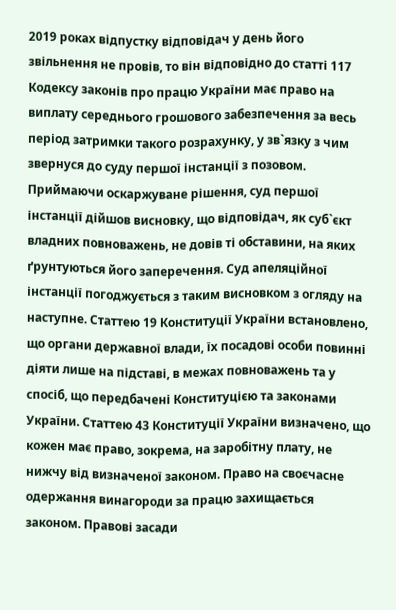2019 роках відпустку відповідач у день його звільнення не провів, то він відповідно до статті 117 Кодексу законів про працю України має право на виплату середнього грошового забезпечення за весь період затримки такого розрахунку, у зв`язку з чим звернуся до суду першої інстанції з позовом. Приймаючи оскаржуване рішення, суд першої інстанції дійшов висновку, що відповідач, як суб`єкт владних повноважень, не довів ті обставини, на яких ґрунтуються його заперечення. Суд апеляційної інстанції погоджується з таким висновком з огляду на наступне. Статтею 19 Конституції України встановлено, що органи державної влади, їх посадові особи повинні діяти лише на підставі, в межах повноважень та у спосіб, що передбачені Конституцією та законами України. Статтею 43 Конституції України визначено, що кожен має право, зокрема, на заробітну плату, не нижчу від визначеної законом. Право на своєчасне одержання винагороди за працю захищається законом. Правові засади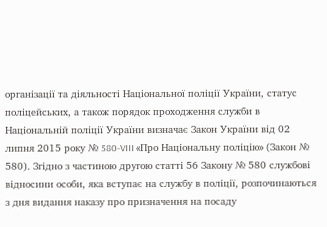організації та діяльності Національної поліції України, статус поліцейських, а також порядок проходження служби в Національній поліції України визначає Закон України від 02 липня 2015 року № 580-VIII «Про Національну поліцію» (Закон № 580). Згідно з частиною другою статті 56 Закону № 580 службові відносини особи, яка вступає на службу в поліції, розпочинаються з дня видання наказу про призначення на посаду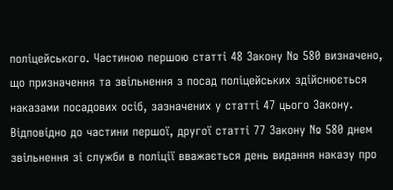поліцейського. Частиною першою статті 48 Закону № 580 визначено, що призначення та звільнення з посад поліцейських здійснюється наказами посадових осіб, зазначених у статті 47 цього Закону. Відповідно до частини першої, другої статті 77 Закону № 580 днем звільнення зі служби в поліції вважається день видання наказу про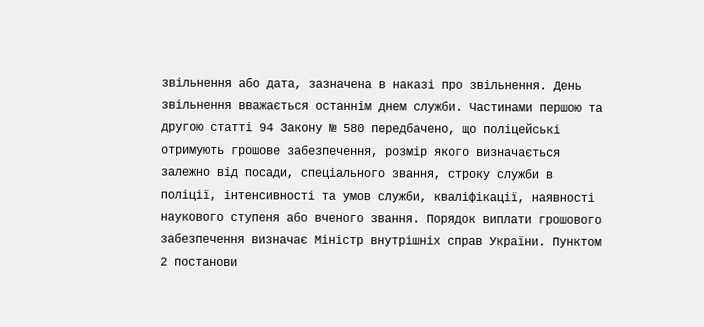звільнення або дата, зазначена в наказі про звільнення. День звільнення вважається останнім днем служби. Частинами першою та другою статті 94 Закону № 580 передбачено, що поліцейські отримують грошове забезпечення, розмір якого визначається залежно від посади, спеціального звання, строку служби в поліції, інтенсивності та умов служби, кваліфікації, наявності наукового ступеня або вченого звання. Порядок виплати грошового забезпечення визначає Міністр внутрішніх справ України. Пунктом 2 постанови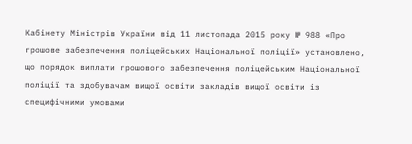Кабінету Міністрів України від 11 листопада 2015 року № 988 «Про грошове забезпечення поліцейських Національної поліції» установлено, що порядок виплати грошового забезпечення поліцейським Національної поліції та здобувачам вищої освіти закладів вищої освіти із специфічними умовами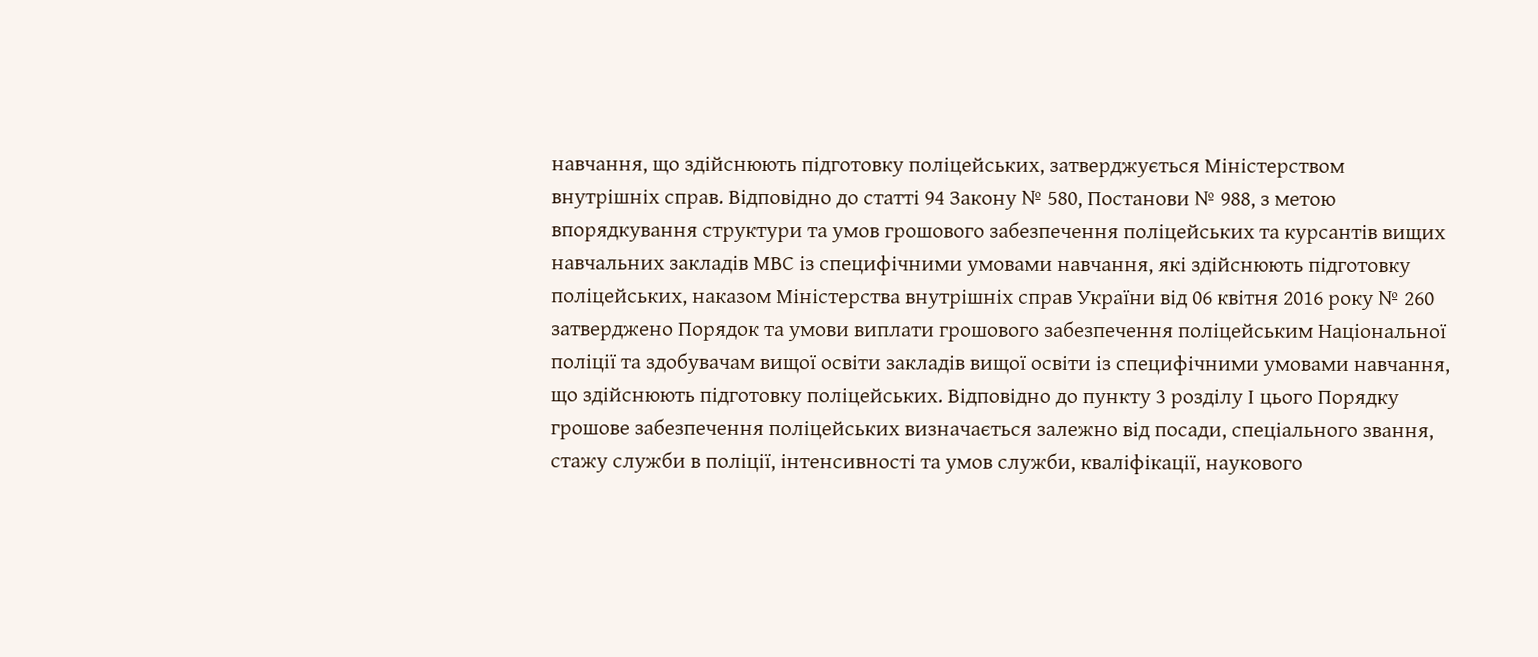навчання, що здійснюють підготовку поліцейських, затверджується Міністерством внутрішніх справ. Відповідно до статті 94 Закону № 580, Постанови № 988, з метою впорядкування структури та умов грошового забезпечення поліцейських та курсантів вищих навчальних закладів МВС із специфічними умовами навчання, які здійснюють підготовку поліцейських, наказом Міністерства внутрішніх справ України від 06 квітня 2016 року № 260 затверджено Порядок та умови виплати грошового забезпечення поліцейським Національної поліції та здобувачам вищої освіти закладів вищої освіти із специфічними умовами навчання, що здійснюють підготовку поліцейських. Відповідно до пункту 3 розділу І цього Порядку грошове забезпечення поліцейських визначається залежно від посади, спеціального звання, стажу служби в поліції, інтенсивності та умов служби, кваліфікації, наукового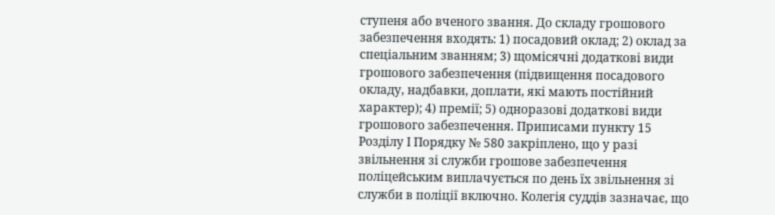ступеня або вченого звання. До складу грошового забезпечення входять: 1) посадовий оклад; 2) оклад за спеціальним званням; 3) щомісячні додаткові види грошового забезпечення (підвищення посадового окладу, надбавки, доплати, які мають постійний характер); 4) премії; 5) одноразові додаткові види грошового забезпечення. Приписами пункту 15 Розділу І Порядку № 580 закріплено, що у разі звільнення зі служби грошове забезпечення поліцейським виплачується по день їх звільнення зі служби в поліції включно. Колегія суддів зазначає, що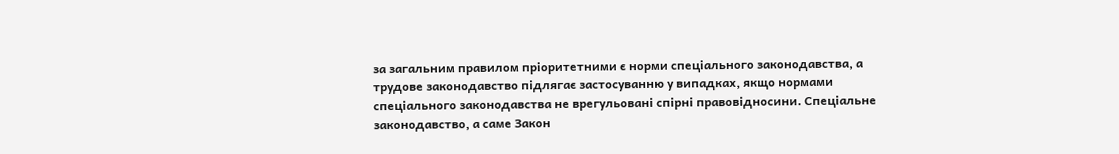за загальним правилом пріоритетними є норми спеціального законодавства, а трудове законодавство підлягає застосуванню у випадках, якщо нормами спеціального законодавства не врегульовані спірні правовідносини. Спеціальне законодавство, а саме Закон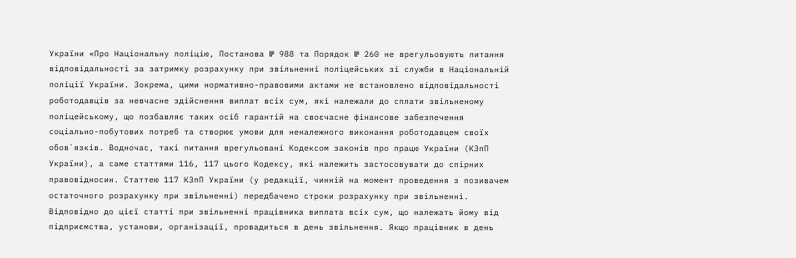України «Про Національну поліцію, Постанова № 988 та Порядок № 260 не врегульовують питання відповідальності за затримку розрахунку при звільненні поліцейських зі служби в Національній поліції України. Зокрема, цими нормативно-правовими актами не встановлено відповідальності роботодавців за невчасне здійснення виплат всіх сум, які належали до сплати звільненому поліцейському, що позбавляє таких осіб гарантій на своєчасне фінансове забезпечення соціально-побутових потреб та створює умови для неналежного виконання роботодавцем своїх обов`язків. Водночас, такі питання врегульовані Кодексом законів про працю України (КЗпП України), а саме статтями 116, 117 цього Кодексу, які належить застосовувати до спірних правовідносин. Статтею 117 КЗпП України (у редакції, чинній на момент проведення з позивачем остаточного розрахунку при звільненні) передбачено строки розрахунку при звільненні. Відповідно до цієї статті при звільненні працівника виплата всіх сум, що належать йому від підприємства, установи, організації, провадиться в день звільнення. Якщо працівник в день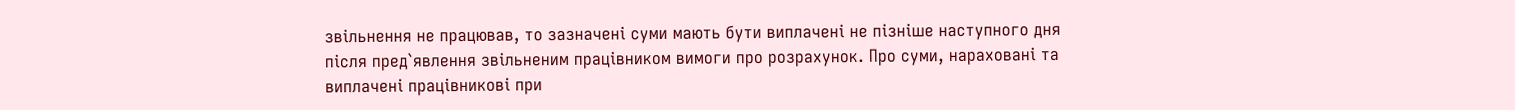звільнення не працював, то зазначені суми мають бути виплачені не пізніше наступного дня після пред`явлення звільненим працівником вимоги про розрахунок. Про суми, нараховані та виплачені працівникові при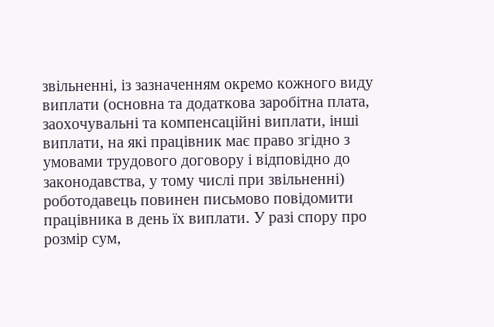звільненні, із зазначенням окремо кожного виду виплати (основна та додаткова заробітна плата, заохочувальні та компенсаційні виплати, інші виплати, на які працівник має право згідно з умовами трудового договору і відповідно до законодавства, у тому числі при звільненні) роботодавець повинен письмово повідомити працівника в день їх виплати. У разі спору про розмір сум,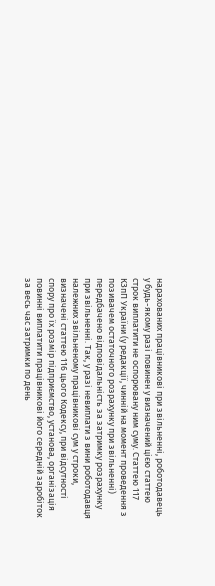нарахованих працівникові при звільненні, роботодавець у будь-якому разі повинен у визначений цією статтею строк виплатити не оспорювану ним суму. Статтею 117 КЗпП України (у редакції, чинній на момент проведення з позивачем остаточного розрахунку при звільненні) передбачено відповідальність за затримку розрахунку при звільненні. Так, у разі невиплати з вини роботодавця належних звільненому працівникові сум у строки, визначені статтею 116 цього Кодексу, при відсутності спору про їх розмір підприємство, установа, організація повинні виплатити працівникові його середній заробіток за весь час затримки по день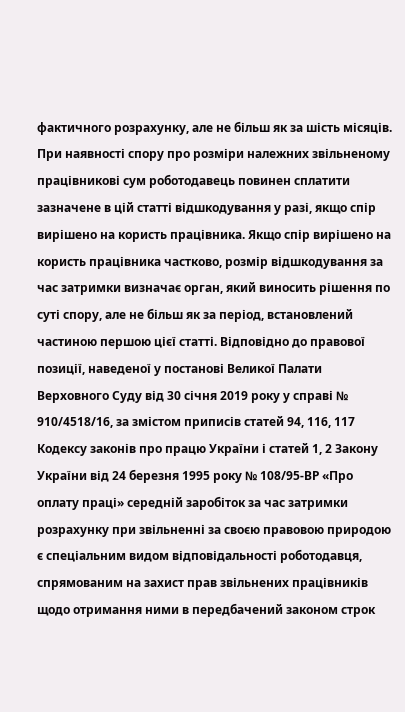фактичного розрахунку, але не більш як за шість місяців. При наявності спору про розміри належних звільненому працівникові сум роботодавець повинен сплатити зазначене в цій статті відшкодування у разі, якщо спір вирішено на користь працівника. Якщо спір вирішено на користь працівника частково, розмір відшкодування за час затримки визначає орган, який виносить рішення по суті спору, але не більш як за період, встановлений частиною першою цієї статті. Відповідно до правової позиції, наведеної у постанові Великої Палати Верховного Суду від 30 січня 2019 року у справі № 910/4518/16, за змістом приписів статей 94, 116, 117 Кодексу законів про працю України і статей 1, 2 Закону України від 24 березня 1995 року № 108/95-ВР «Про оплату праці» середній заробіток за час затримки розрахунку при звільненні за своєю правовою природою є спеціальним видом відповідальності роботодавця, спрямованим на захист прав звільнених працівників щодо отримання ними в передбачений законом строк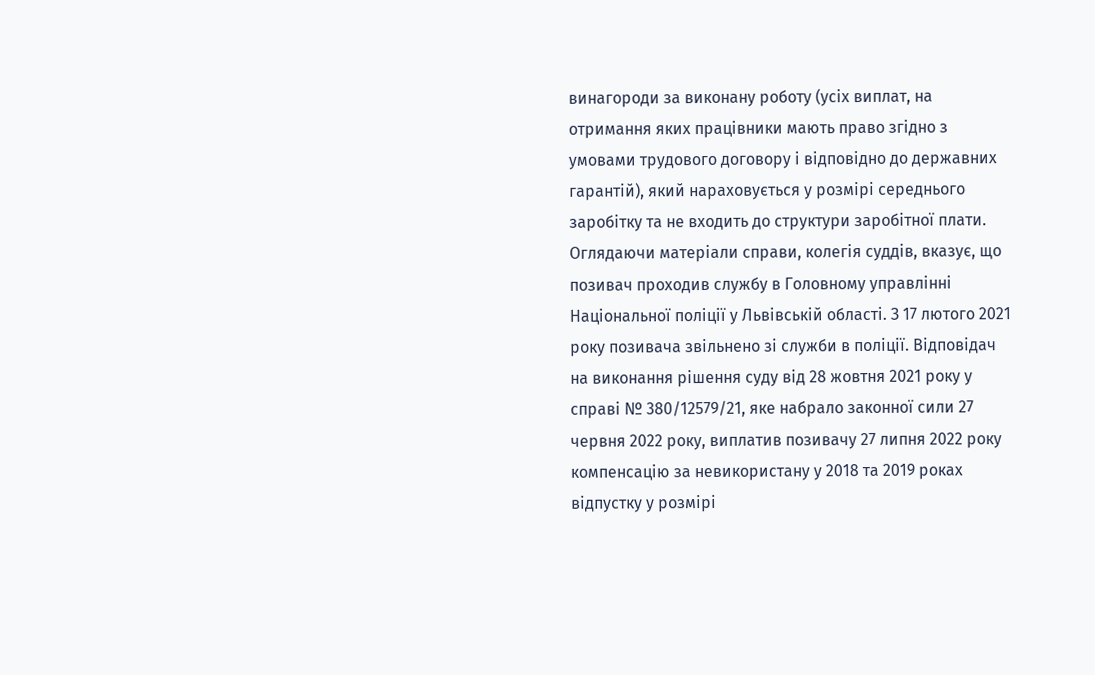винагороди за виконану роботу (усіх виплат, на отримання яких працівники мають право згідно з умовами трудового договору і відповідно до державних гарантій), який нараховується у розмірі середнього заробітку та не входить до структури заробітної плати. Оглядаючи матеріали справи, колегія суддів, вказує, що позивач проходив службу в Головному управлінні Національної поліції у Львівській області. З 17 лютого 2021 року позивача звільнено зі служби в поліції. Відповідач на виконання рішення суду від 28 жовтня 2021 року у справі № 380/12579/21, яке набрало законної сили 27 червня 2022 року, виплатив позивачу 27 липня 2022 року компенсацію за невикористану у 2018 та 2019 роках відпустку у розмірі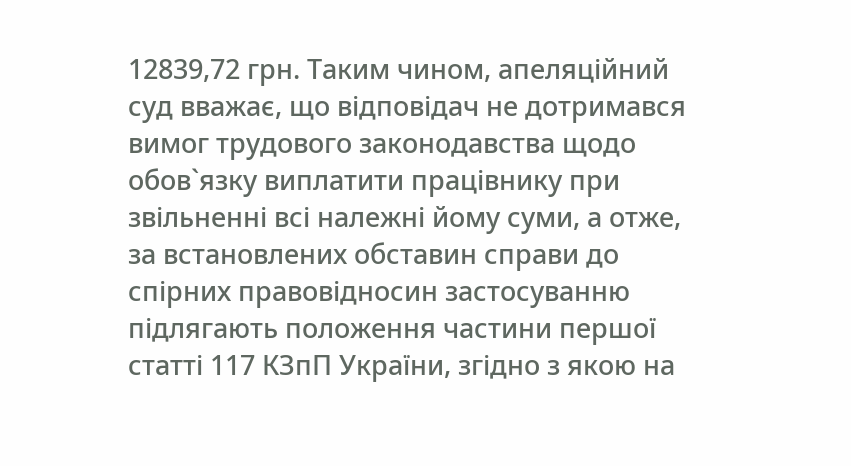12839,72 грн. Таким чином, апеляційний суд вважає, що відповідач не дотримався вимог трудового законодавства щодо обов`язку виплатити працівнику при звільненні всі належні йому суми, а отже, за встановлених обставин справи до спірних правовідносин застосуванню підлягають положення частини першої статті 117 КЗпП України, згідно з якою на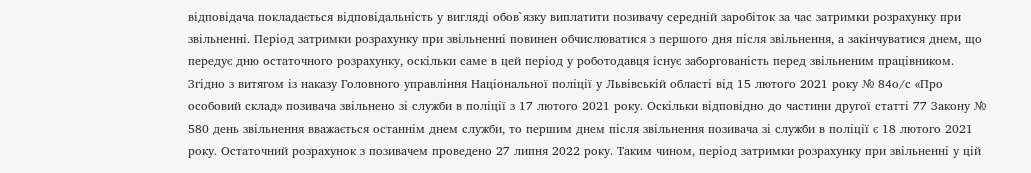відповідача покладається відповідальність у вигляді обов`язку виплатити позивачу середній заробіток за час затримки розрахунку при звільненні. Період затримки розрахунку при звільненні повинен обчислюватися з першого дня після звільнення, а закінчуватися днем, що передує дню остаточного розрахунку, оскільки саме в цей період у роботодавця існує заборгованість перед звільненим працівником. Згідно з витягом із наказу Головного управління Національної поліції у Львівській області від 15 лютого 2021 року № 84о/с «Про особовий склад» позивача звільнено зі служби в поліції з 17 лютого 2021 року. Оскільки відповідно до частини другої статті 77 Закону № 580 день звільнення вважається останнім днем служби, то першим днем після звільнення позивача зі служби в поліції є 18 лютого 2021 року. Остаточний розрахунок з позивачем проведено 27 липня 2022 року. Таким чином, період затримки розрахунку при звільненні у цій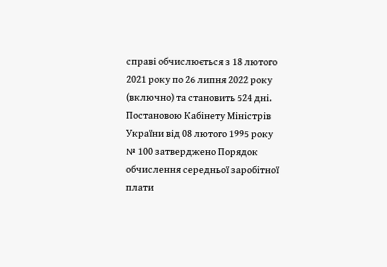справі обчислюється з 18 лютого 2021 року по 26 липня 2022 року (включно) та становить 524 дні. Постановою Кабінету Міністрів України від 08 лютого 1995 року № 100 затверджено Порядок обчислення середньої заробітної плати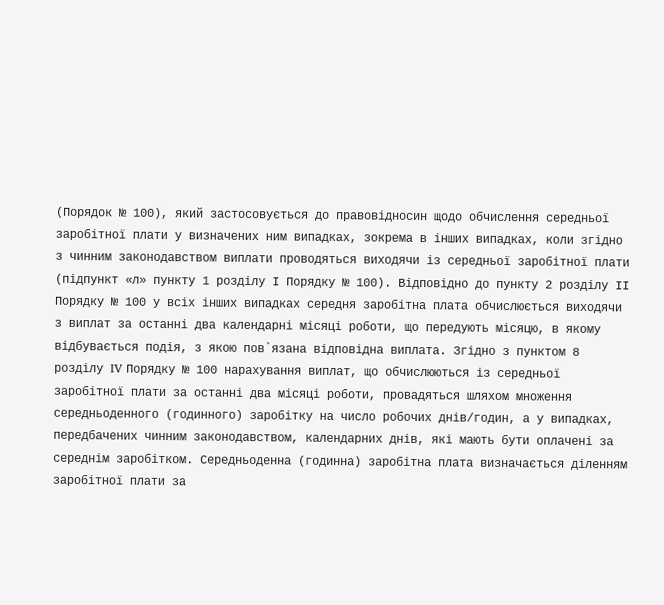(Порядок № 100), який застосовується до правовідносин щодо обчислення середньої заробітної плати у визначених ним випадках, зокрема в інших випадках, коли згідно з чинним законодавством виплати проводяться виходячи із середньої заробітної плати (підпункт «л» пункту 1 розділу І Порядку № 100). Відповідно до пункту 2 розділу ІІ Порядку № 100 у всіх інших випадках середня заробітна плата обчислюється виходячи з виплат за останні два календарні місяці роботи, що передують місяцю, в якому відбувається подія, з якою пов`язана відповідна виплата. Згідно з пунктом 8 розділу IV Порядку № 100 нарахування виплат, що обчислюються із середньої заробітної плати за останні два місяці роботи, провадяться шляхом множення середньоденного (годинного) заробітку на число робочих днів/годин, а у випадках, передбачених чинним законодавством, календарних днів, які мають бути оплачені за середнім заробітком. Середньоденна (годинна) заробітна плата визначається діленням заробітної плати за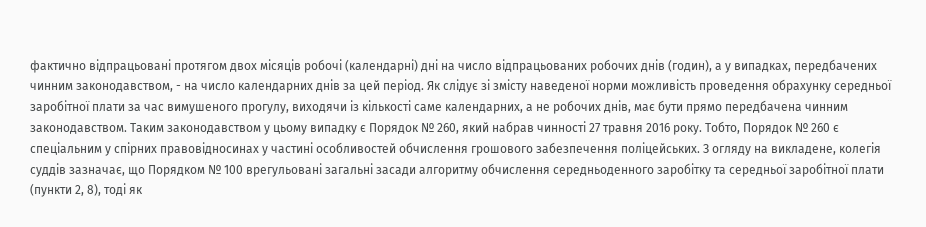фактично відпрацьовані протягом двох місяців робочі (календарні) дні на число відпрацьованих робочих днів (годин), а у випадках, передбачених чинним законодавством, - на число календарних днів за цей період. Як слідує зі змісту наведеної норми можливість проведення обрахунку середньої заробітної плати за час вимушеного прогулу, виходячи із кількості саме календарних, а не робочих днів, має бути прямо передбачена чинним законодавством. Таким законодавством у цьому випадку є Порядок № 260, який набрав чинності 27 травня 2016 року. Тобто, Порядок № 260 є спеціальним у спірних правовідносинах у частині особливостей обчислення грошового забезпечення поліцейських. З огляду на викладене, колегія суддів зазначає, що Порядком № 100 врегульовані загальні засади алгоритму обчислення середньоденного заробітку та середньої заробітної плати (пункти 2, 8), тоді як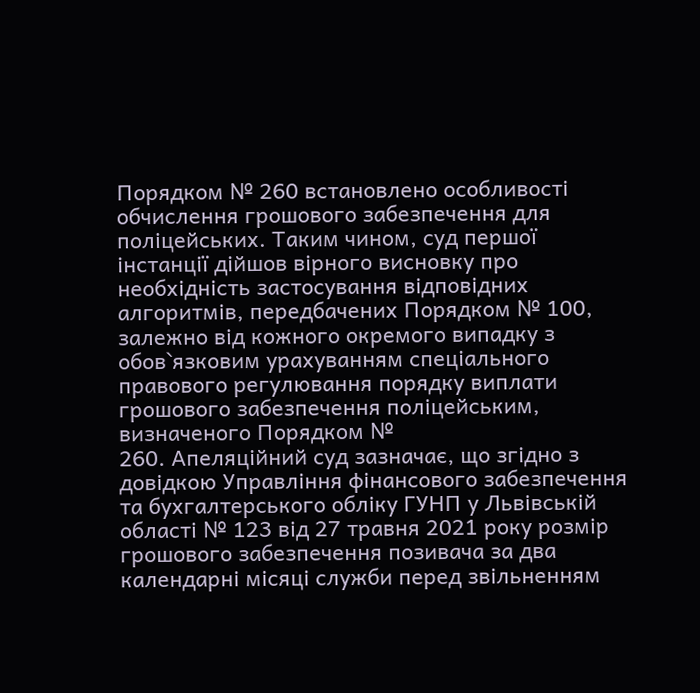Порядком № 260 встановлено особливості обчислення грошового забезпечення для поліцейських. Таким чином, суд першої інстанції дійшов вірного висновку про необхідність застосування відповідних алгоритмів, передбачених Порядком № 100, залежно від кожного окремого випадку з обов`язковим урахуванням спеціального правового регулювання порядку виплати грошового забезпечення поліцейським, визначеного Порядком №
260. Апеляційний суд зазначає, що згідно з довідкою Управління фінансового забезпечення та бухгалтерського обліку ГУНП у Львівській області № 123 від 27 травня 2021 року розмір грошового забезпечення позивача за два календарні місяці служби перед звільненням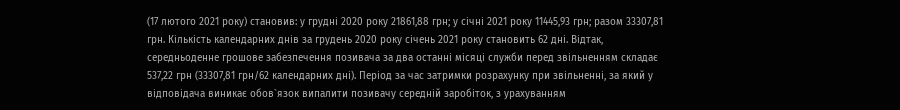(17 лютого 2021 року) становив: у грудні 2020 року 21861,88 грн; у січні 2021 року 11445,93 грн; разом 33307,81 грн. Кількість календарних днів за грудень 2020 року січень 2021 року становить 62 дні. Відтак, середньоденне грошове забезпечення позивача за два останні місяці служби перед звільненням складає 537,22 грн (33307,81 грн/62 календарних дні). Період за час затримки розрахунку при звільненні, за який у відповідача виникає обов`язок випалити позивачу середній заробіток, з урахуванням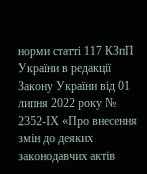норми статті 117 КЗпП України в редакції Закону України від 01 липня 2022 року № 2352-ІХ «Про внесення змін до деяких законодавчих актів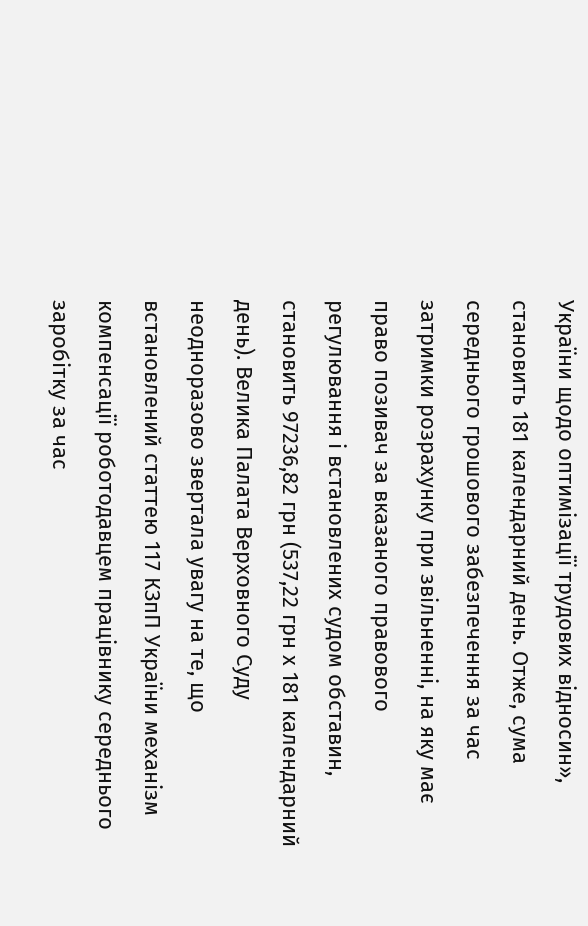України щодо оптимізації трудових відносин», становить 181 календарний день. Отже, сума середнього грошового забезпечення за час затримки розрахунку при звільненні, на яку має право позивач за вказаного правового регулювання і встановлених судом обставин, становить 97236,82 грн (537,22 грн х 181 календарний день). Велика Палата Верховного Суду неодноразово звертала увагу на те, що встановлений статтею 117 КЗпП України механізм компенсації роботодавцем працівнику середнього заробітку за час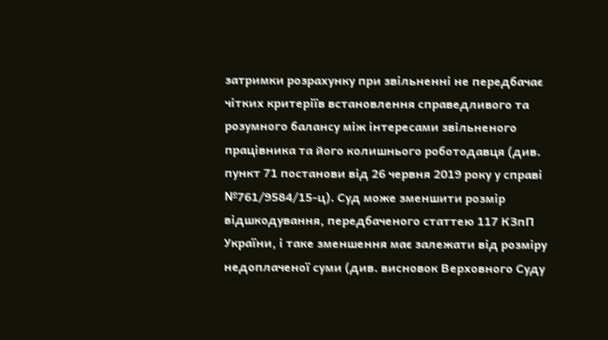затримки розрахунку при звільненні не передбачає чітких критеріїв встановлення справедливого та розумного балансу між інтересами звільненого працівника та його колишнього роботодавця (див. пункт 71 постанови від 26 червня 2019 року у справі №761/9584/15-ц). Суд може зменшити розмір відшкодування, передбаченого статтею 117 КЗпП України, і таке зменшення має залежати від розміру недоплаченої суми (див. висновок Верховного Суду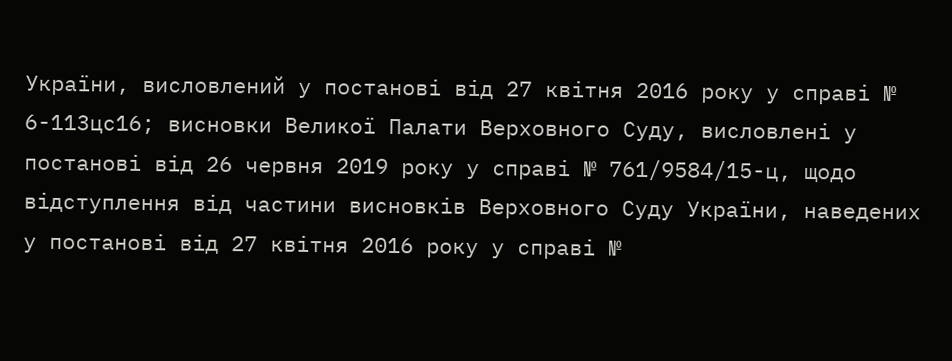України, висловлений у постанові від 27 квітня 2016 року у справі № 6-113цс16; висновки Великої Палати Верховного Суду, висловлені у постанові від 26 червня 2019 року у справі № 761/9584/15-ц, щодо відступлення від частини висновків Верховного Суду України, наведених у постанові від 27 квітня 2016 року у справі №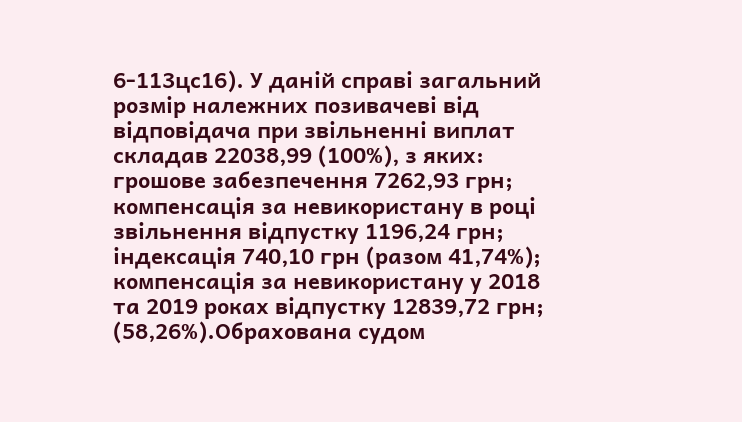6-113цс16). У даній справі загальний розмір належних позивачеві від відповідача при звільненні виплат складав 22038,99 (100%), з яких: грошове забезпечення 7262,93 грн; компенсація за невикористану в році звільнення відпустку 1196,24 грн; індексація 740,10 грн (разом 41,74%); компенсація за невикористану у 2018 та 2019 роках відпустку 12839,72 грн; (58,26%).Обрахована судом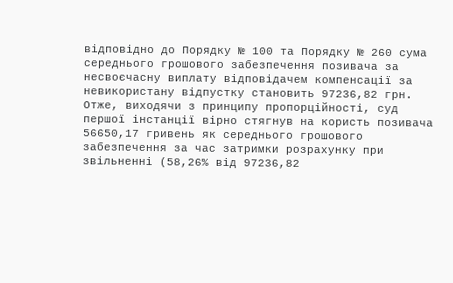відповідно до Порядку № 100 та Порядку № 260 сума середнього грошового забезпечення позивача за несвоєчасну виплату відповідачем компенсації за невикористану відпустку становить 97236,82 грн. Отже, виходячи з принципу пропорційності, суд першої інстанції вірно стягнув на користь позивача 56650,17 гривень як середнього грошового забезпечення за час затримки розрахунку при звільненні (58,26% від 97236,82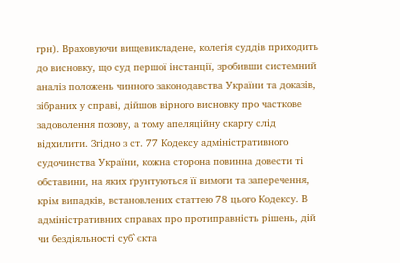грн). Враховуючи вищевикладене, колегія суддів приходить до висновку, що суд першої інстанції, зробивши системний аналіз положень чинного законодавства України та доказів, зібраних у справі, дійшов вірного висновку про часткове задоволення позову, а тому апеляційну скаргу слід відхилити. Згідно з ст. 77 Кодексу адміністративного судочинства України, кожна сторона повинна довести ті обставини, на яких ґрунтуються її вимоги та заперечення, крім випадків, встановлених статтею 78 цього Кодексу. В адміністративних справах про протиправність рішень, дій чи бездіяльності суб`єкта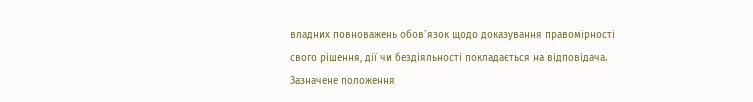владних повноважень обов`язок щодо доказування правомірності свого рішення, дії чи бездіяльності покладається на відповідача. Зазначене положення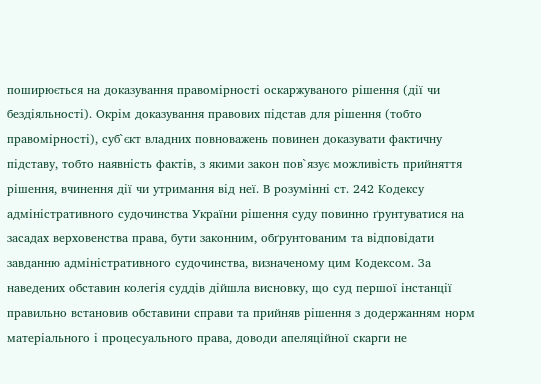поширюється на доказування правомірності оскаржуваного рішення (дії чи бездіяльності). Окрім доказування правових підстав для рішення (тобто правомірності), суб`єкт владних повноважень повинен доказувати фактичну підставу, тобто наявність фактів, з якими закон пов`язує можливість прийняття рішення, вчинення дії чи утримання від неї. В розумінні ст. 242 Кодексу адміністративного судочинства України рішення суду повинно ґрунтуватися на засадах верховенства права, бути законним, обґрунтованим та відповідати завданню адміністративного судочинства, визначеному цим Кодексом. За наведених обставин колегія суддів дійшла висновку, що суд першої інстанції правильно встановив обставини справи та прийняв рішення з додержанням норм матеріального і процесуального права, доводи апеляційної скарги не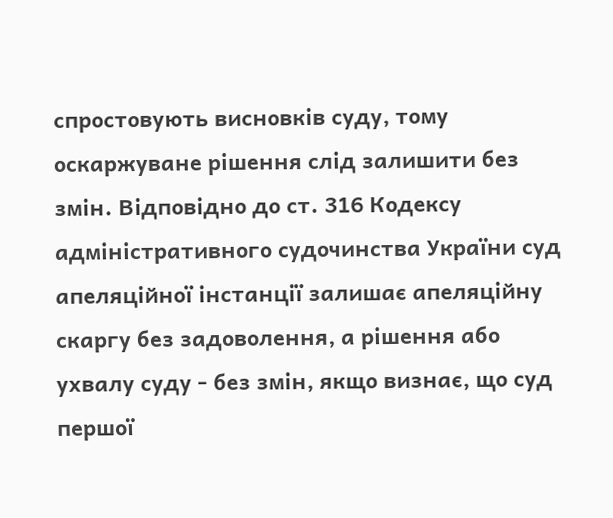спростовують висновків суду, тому оскаржуване рішення слід залишити без змін. Відповідно до ст. 316 Кодексу адміністративного судочинства України суд апеляційної інстанції залишає апеляційну скаргу без задоволення, а рішення або ухвалу суду - без змін, якщо визнає, що суд першої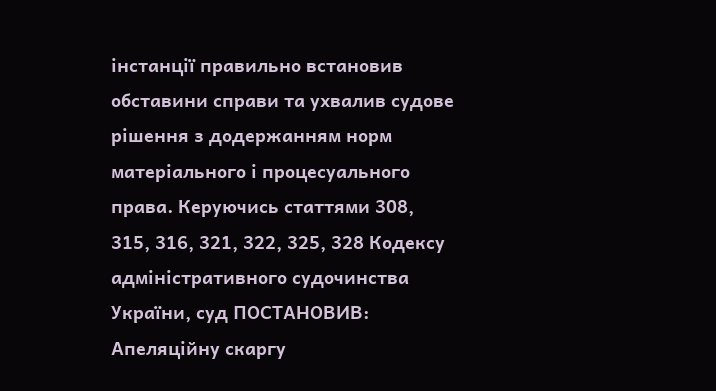інстанції правильно встановив обставини справи та ухвалив судове рішення з додержанням норм матеріального і процесуального права. Керуючись статтями 308, 315, 316, 321, 322, 325, 328 Кодексу адміністративного судочинства України, суд ПОСТАНОВИВ: Апеляційну скаргу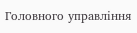Головного управління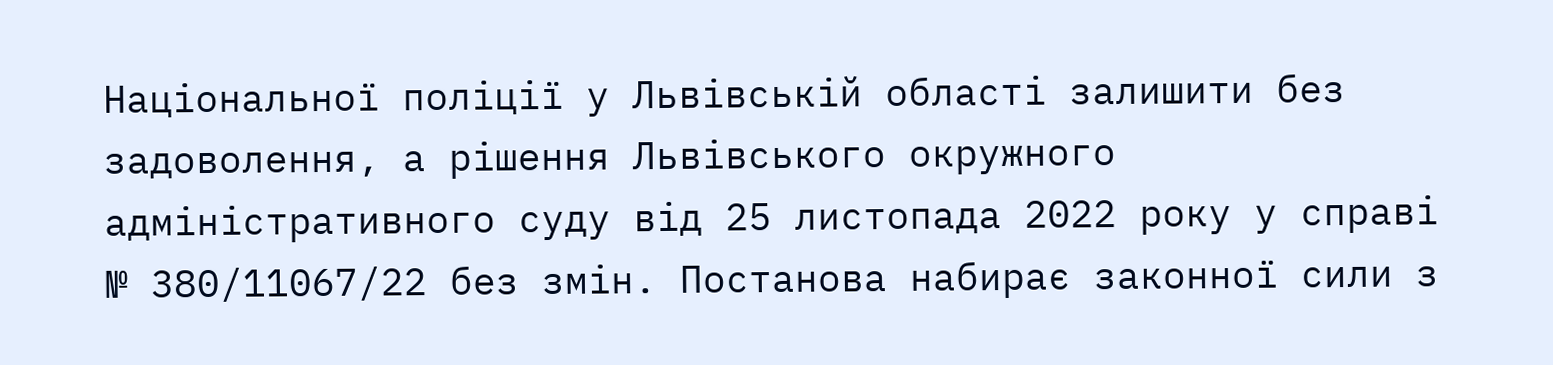Національної поліції у Львівській області залишити без задоволення, а рішення Львівського окружного адміністративного суду від 25 листопада 2022 року у справі № 380/11067/22 без змін. Постанова набирає законної сили з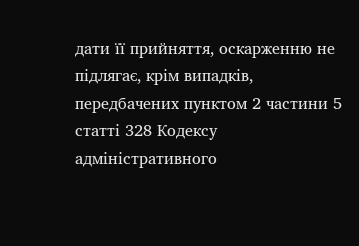дати її прийняття, оскарженню не підлягає, крім випадків, передбачених пунктом 2 частини 5 статті 328 Кодексу адміністративного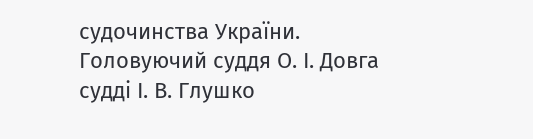судочинства України. Головуючий суддя О. І. Довга судді І. В. Глушко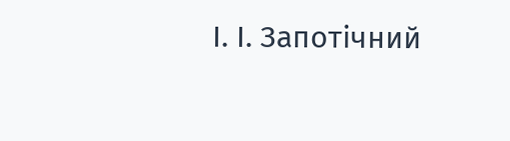І. І. Запотічний